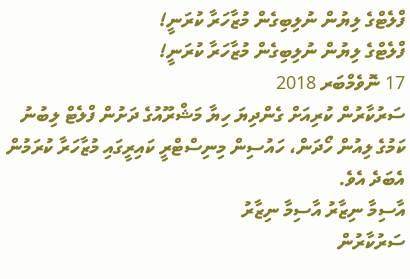ފްލެޓްގެ ލިޔުން ނުލިބިގެން މުޒާހަރާ ކުރަނީ!
ފްލެޓްގެ ލިޔުން ނުލިބިގެން މުޒާހަރާ ކުރަނީ!
17 ނޮވެމްބަރ 2018
ސަރުކާރުން ކުރިއަށް ގެންދިޔަ ހިޔާ މަޝްރޫއުގެ ދަށުން ފްލެޓް ލިބުނު ކަމުގެ ލިއުން ހޯދަން، ހައުސިން މިނިސްޓްރީ ކައިރީގައި މުޒާހަރާ ކުރަމުން އެބަދެ އެވެ.
އާސިމާ ނިޒާރު އާސިމާ ނިޒާރު
ސަރުކާރުން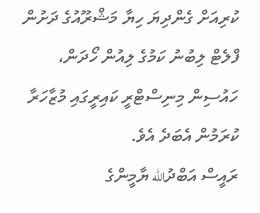ކުރިއަށް ގެންދިޔަ ހިޔާ މަޝްރޫއުގެ ދަށުން ފްލެޓް ލިބުނު ކަމުގެ ލިއުން ހޯދަން، ހައުސިން މިނިސްޓްރީ ކައިރީގައި މުޒާހަރާ ކުރަމުން އެބަދެ އެވެ.
ރައީސް އަބްދުالله ޔާމީންގެ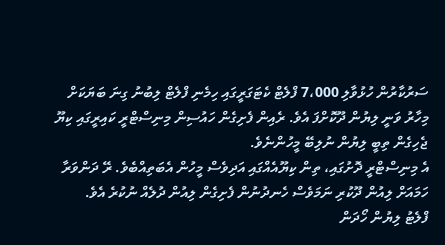ސަރުކާރުން ހުޅުވާލި 7،000 ފްލެޓް ކެޓަގަރީގައި ހިމެނި ފްލެޓް ލިބުނު ގިނަ ބަޔަކަށް މިހާރު ވަނީ ލިޔުން ދޫކޮށްފަ އެވެ. ރެއިން ފެށިގެން ހައުސިން މިނިސްޓްރީ ކައިރީގައި ކިޔޫ ޖެހިގެން ތިބީ ލިޔުން ނުލިބޭ މީހުންނެވެ.
އެ މިނިސްޓްރީ ދޮށުގައި، ތިން ކިޔޫއެއްގައި އަދިވެސް މީހުން އެބަތިއްބެވެ. ރޭ ދަންވަރާ ހަމައަށް ލިއުން ދޫކުރި ނަމަވެސް ހެނދުނުން ފެށިގެން ލިއުން ދުލެއް ނުކުރެ އެވެ.
ފްލެޓު ލިޔުން ހޯދަން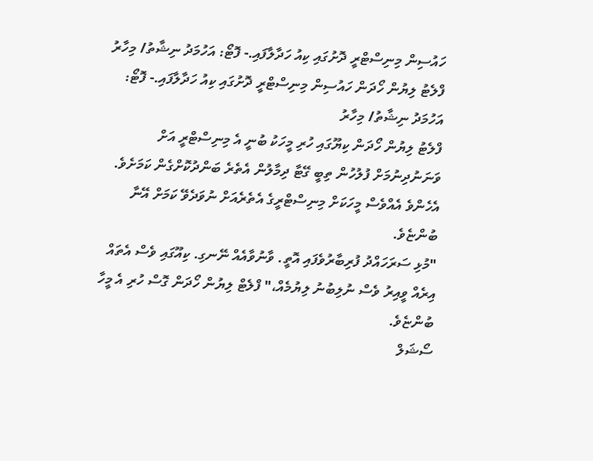ހައުސިން މިނިސްޓްރީ ދޮށުގައި ކިއު ހަދާލާފައި.- ފޮޓޯ: އަހުމަދު ނިޝާތު/ މިހާރު
ފްލެޓު ލިޔުން ހޯދަން ހައުސިން މިނިސްޓްރީ ދޮށުގައި ކިއު ހަދާލާފައި.- ފޮޓޯ: އަހުމަދު ނިޝާތު/ މިހާރު
ފްލެޓު ލިޔުން ހޯދަން ކިޔޫގައި ހުރި މީހަކު ބުނީ އެ މިނިސްޓްރީ އަށް ވަނަނުދިނުމަށް ފުލުހުން ތިބީ ގޭޓާ ދިމާލުން އެތެރެ ބަންދުކޮށްގެން ކަމަށެވެ. އެހެންވެ އެއްވެސް މީހަކަށް މިނިސްޓްރީގެ އެތެރެއަށް ނުވަދެވޭ ކަމަށް އޭނާ ބުންޏެވެ.
"މުޅި ސަރަހައްދު ފުރިބާރުވެފައި އޮތީ. ވާނުވާއެއް ނޭނގި. ކިއޫގައި ވެސް އެތައް އިރެއް ވީއިރު ވެސް ނުލިބުނު ލިޔުމެއް،" ފްލެޓް ލިޔުން ހޯދަން ގޮސް ހުރި އެ މީހާ ބުންޏެވެ.
ސޯޝަލް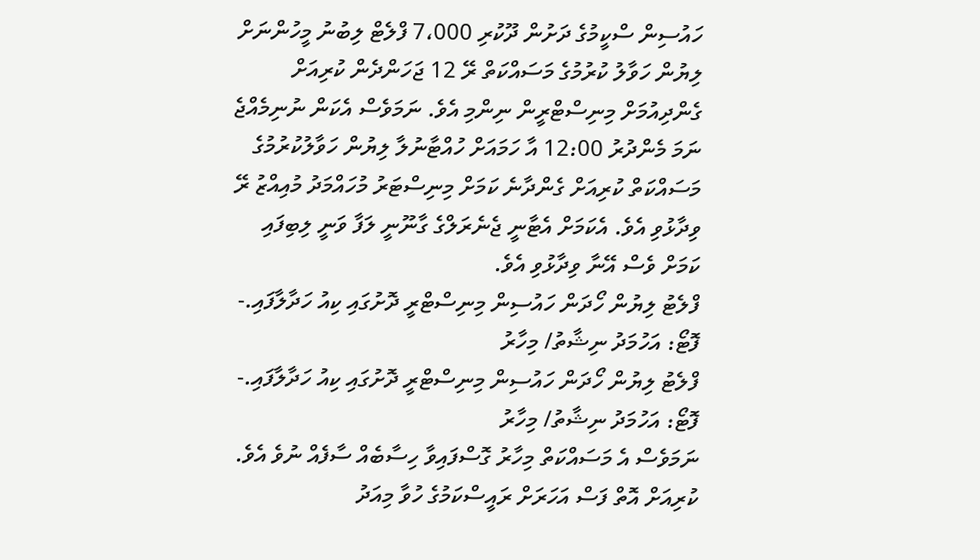ހައުސިން ސްކީމުގެ ދަށުން ދޫކުރި 7،000 ފްލެޓް ލިބުނު މީހުންނަށް ލިޔުން ހަވާލު ކުރުމުގެ މަސައްކަތް ރޭ 12 ޖަހަންދެން ކުރިއަށް ގެންދިއުމަށް މިނިސްޓްރީން ނިންމި އެވެ. ނަމަވެސް އެކަން ނުނިމެއްޖެ ނަމަ މެންދުރު 12:00 އާ ހަމައަށް ހުއްޓާނުލާ ލިޔުން ހަވާލުކުރުމުގެ މަސައްކަތް ކުރިއަށް ގެންދާނެ ކަމަށް މިނިސްޓަރު މުހައްމަދު މުއިއްޒު ރޭ ވިދާޅުވި އެވެ. އެކަމަށް އެޓާނީ ޖެނެރަލްގެ ގާނޫނީ ލަފާ ވަނީ ލިބިފައި ކަމަށް ވެސް އޭނާ ވިދާޅުވި އެވެ.
ފްލެޓު ލިޔުން ހޯދަން ހައުސިން މިނިސްޓްރީ ދޮށުގައި ކިއު ހަދާލާފައި.- ފޮޓޯ: އަހުމަދު ނިޝާތު/ މިހާރު
ފްލެޓު ލިޔުން ހޯދަން ހައުސިން މިނިސްޓްރީ ދޮށުގައި ކިއު ހަދާލާފައި.- ފޮޓޯ: އަހުމަދު ނިޝާތު/ މިހާރު
ނަމަވެސް އެ މަސައްކަތް މިހާރު ގޮސްފައިވާ ހިސާބެއް ސާފެއް ނުވެ އެވެ.
ކުރިއަށް އޮތް ފަސް އަހަރަށް ރައީސްކަމުގެ ހުވާ މިއަދު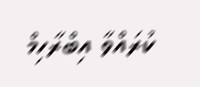ކުރައްވާ އިބްރާހިމް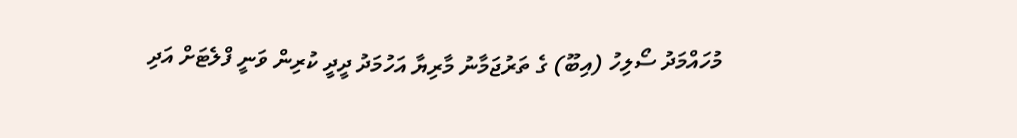މުހައްމަދު ސޯލިހު (އިބޫ) ގެ ތަރުޖަމާނު މާރިޔާ އަހުމަދު ދީދީ ކުރިން ވަނީ ފްލެޓަށް އަދި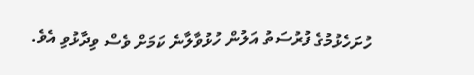ހުށަހެޅުމުގެ ފުރުސަތު އަލުން ހުޅުވާލާނެ ކަމަށް ވެސް ވިދާޅުވި އެވެ.